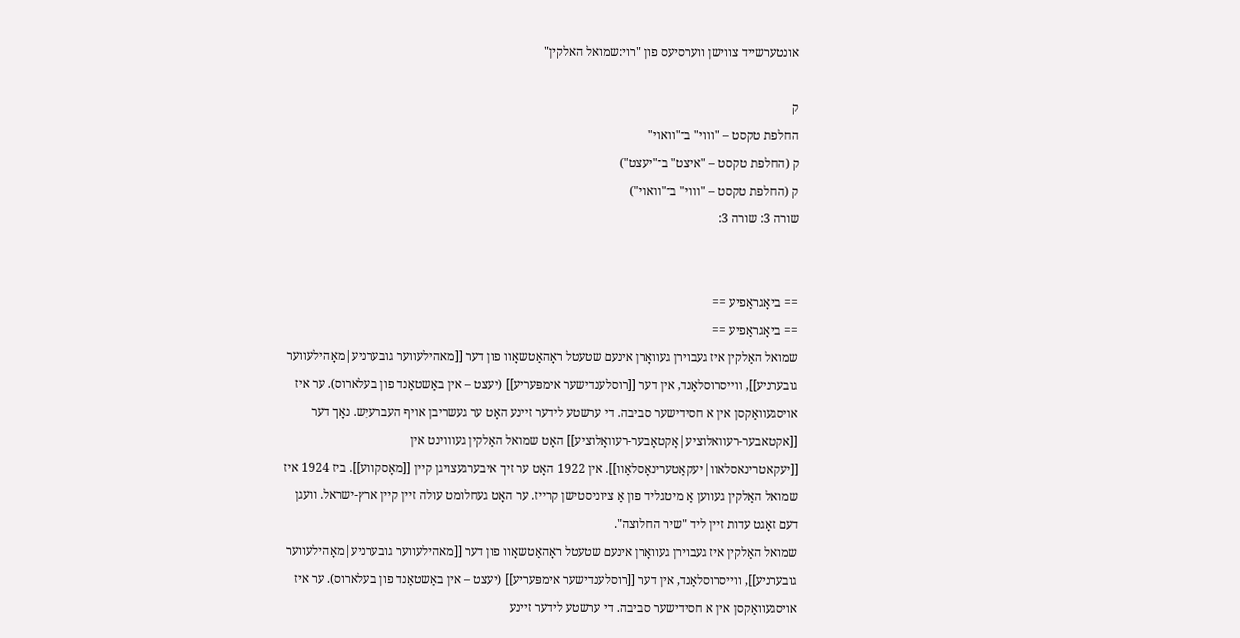אונטערשייד צווישן ווערסיעס פון "רוי:שמואל האלקין"

ק
החלפת טקסט – "וווי" ב־"וואוי"
ק (החלפת טקסט – "איצט" ב־"יעצט")
ק (החלפת טקסט – "וווי" ב־"וואוי")
שורה 3: שורה 3:


== ביאָגראַפיע ==
== ביאָגראַפיע ==
שמואל האַלקין איז געבוירן געוואָרן אינעם שטעטל ראָהאַטשאָוו פון דער [[מאהילעווער גובערניע|מאָהילעווער גובערניע]], ווייסרוסלאַנד, אין דער [[רוסלענדישער אימפּעריע]] (יעצט – אין באַשטאַנד פון בעלארוס). ער איז אויסגעוואַקסן אין א חסידישער סביבה. די ערשטע לידער זיינע האָט ער געשריבן אויף העברעיִש. נאָך דער [[אקטאבער-רעוואלוציע|אָקטאָבער-רעוואָלוציע]] האָט שמואל האַלקין געוווינט אין [[יעקאטרינאסלאוו|יעקאַטערינאָסלאַוו]]. אין 1922 האָט ער זיך איבערגעצויגן קיין [[מאָסקווע]]. ביז 1924 איז שמואל האַלקין געווען אַ מיטגליד פון אַ ציוניסטישן קרייז. ער האָט געחלומט עולה זיין קיין ארץ-ישראל. וועגן דעם זאָגט עדות זיין ליד "שיר החלוצה".
שמואל האַלקין איז געבוירן געוואָרן אינעם שטעטל ראָהאַטשאָוו פון דער [[מאהילעווער גובערניע|מאָהילעווער גובערניע]], ווייסרוסלאַנד, אין דער [[רוסלענדישער אימפּעריע]] (יעצט – אין באַשטאַנד פון בעלארוס). ער איז אויסגעוואַקסן אין א חסידישער סביבה. די ערשטע לידער זיינע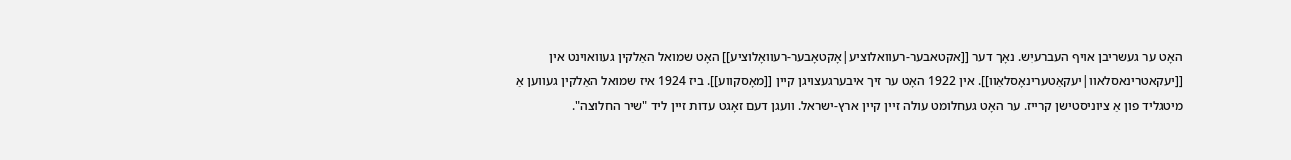האָט ער געשריבן אויף העברעיִש. נאָך דער [[אקטאבער-רעוואלוציע|אָקטאָבער-רעוואָלוציע]] האָט שמואל האַלקין געוואוינט אין [[יעקאטרינאסלאוו|יעקאַטערינאָסלאַוו]]. אין 1922 האָט ער זיך איבערגעצויגן קיין [[מאָסקווע]]. ביז 1924 איז שמואל האַלקין געווען אַ מיטגליד פון אַ ציוניסטישן קרייז. ער האָט געחלומט עולה זיין קיין ארץ-ישראל. וועגן דעם זאָגט עדות זיין ליד "שיר החלוצה".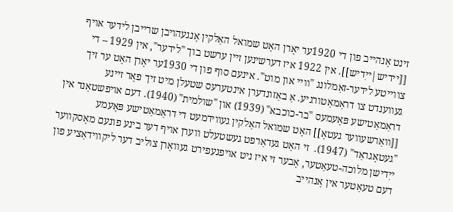זינט אָנהייב פון די 1920ער יאָרן האָט שמואל האַלקין אָנגעהויבן שרייבן לידער אויף [[יידיש|ייִדיש]]. אין 1922 איז דערשינען זיין ערשט בוך "לידער", אין 1929 – די צווייטע לידער-זאַמלונג "וויי און מוט". אינעם סוף פון די 1930ער יאָרן האָט ער זיך געווענדט צו דראַמאַטורגיע. אַ באַזונדערן אינטערעס שטעלן מיט זיך פאָר זיינע דראַמאַטישע פּאָעמעס "בר-כוכבא" (1939) און "שולמית" (1940). דעם אויפשטאַנד אין [[וואַרשעווער געטאָ]] האָט שמואל האַלקין געווידמעט די דראַמאַטישע פּאָעמע "געטאָגראַד" (1947).  זי האָט געדאַרפט געשטעלט ווערן אויף דער בינע פונעם מאָסקווער ייִדישן מלוכה-טעאַטער, אָבער זי איז ניט אויפגעפירט געוואָרן צוליב דער ליקווידאַציע פון דעם טעאַטער אין אָנהייב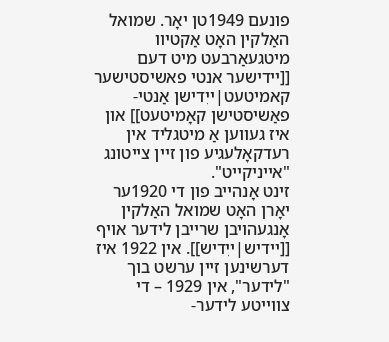פונעם 1949טן יאָר. שמואל האַלקין האָט אַקטיוו מיטגעאַרבעט מיט דעם [[יידישער אנטי פאשיסטישער קאמיטעט|ייִדישן אַנטי-פאַשיסטישן קאָמיטעט]] און איז געווען אַ מיטגליד אין רעדקאָלעגיע פון זיין צייטונג "אייניקייט".
זינט אָנהייב פון די 1920ער יאָרן האָט שמואל האַלקין אָנגעהויבן שרייבן לידער אויף [[יידיש|ייִדיש]]. אין 1922 איז דערשינען זיין ערשט בוך "לידער", אין 1929 – די צווייטע לידער-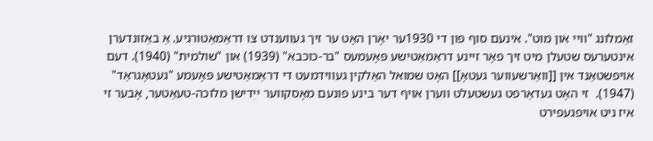זאַמלונג "וויי און מוט". אינעם סוף פון די 1930ער יאָרן האָט ער זיך געווענדט צו דראַמאַטורגיע. אַ באַזונדערן אינטערעס שטעלן מיט זיך פאָר זיינע דראַמאַטישע פּאָעמעס "בר-כוכבא" (1939) און "שולמית" (1940). דעם אויפשטאַנד אין [[וואַרשעווער געטאָ]] האָט שמואל האַלקין געווידמעט די דראַמאַטישע פּאָעמע "געטאָגראַד" (1947).  זי האָט געדאַרפט געשטעלט ווערן אויף דער בינע פונעם מאָסקווער ייִדישן מלוכה-טעאַטער, אָבער זי איז ניט אויפגעפירט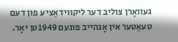געוואָרן צוליב דער ליקווידאַציע פון דעם טעאַטער אין אָנהייב פונעם 1949טן יאָר.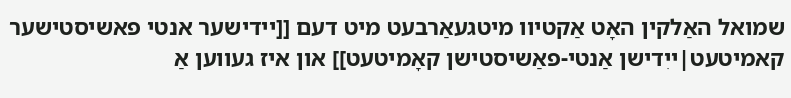שמואל האַלקין האָט אַקטיוו מיטגעאַרבעט מיט דעם [[יידישער אנטי פאשיסטישער קאמיטעט|ייִדישן אַנטי-פאַשיסטישן קאָמיטעט]] און איז געווען אַ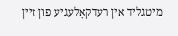מיטגליד אין רעדקאָלעגיע פון זיין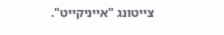צייטונג "אייניקייט".